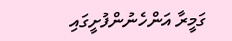ގަމީރާ އަންހެނުންފުށީގައި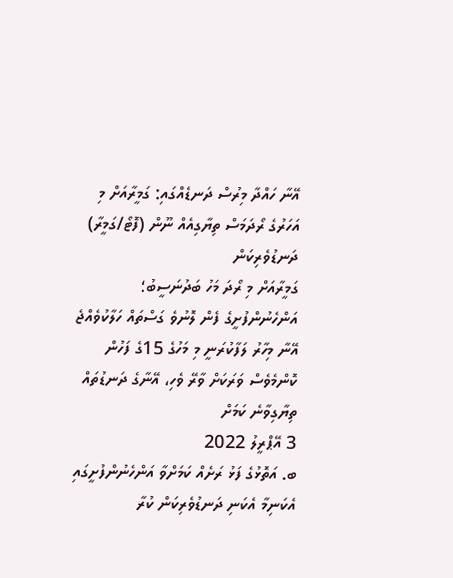އޭނާ ހައްދާ މިރުސް ދަނޑެއްގައި: ގަމީރާއަށް މި އަހަރުގެ ރޯދަމަސް ތިޔާގިއެއް ނޫން (ފޮޓޯ/ގަމީރާ)
ދަނޑުވެރިކަން
ގަމީރާއަށް މި ރޯދަ މަހު ބަދުނަސީބު؛ އަންހެނުންފުށީގެ ފެން ލޮނުވެ ގަސްތައް ހަލާކުވެއްޖެ
އޭނާ މިހާރު ލަފާކުރަނީ މި މަހުގެ 15ގެ ފަހުން ކޮންމެވެސް ވަރަކަށް ވާރޭ ވެހި، އޭނާގެ ދަނޑުތައް ތިޔާގިވާނެ ކަމަށް
3 އޭޕްރީލު 2022
ބ. އަތޮޅުގެ ފަޅު ރަށެއް ކަމަށްވާ އަންހެނުންފުށީގައި އެކަނިމާ އެކަނި ދަނޑުވެރިކަން ކުރާ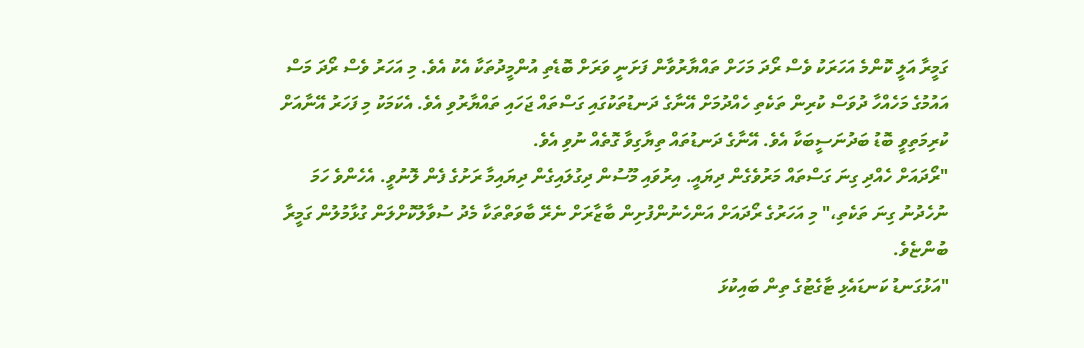ގަމީރާ އަލީ ކޮންމެ އަހަރަކު ވެސް ރޯދަ މަހަށް ތައްޔާރުވާން ފަށަނީ ވަރަށް ބޮޑެތި އުންމީދުތަކާ އެކު އެވެ. މި އަހަރު ވެސް ރޯދަ މަސް އައުމުގެ މަހެއްހާ ދުވަސް ކުރިން ތަކެތި ހެއްދުމަށް އޭނާގެ ދަނޑުތަކުގައި ގަސްތައް ޖަހައި ތައްޔާރުވި އެވެ. އެކަމަކު މި ފަހަރު އޭނާއަށް ކުރިމަތިވީ ބޮޑު ބަދުނަސީބަކާ އެވެ. އޭނާގެ ދަނޑުތައް ތިޔާގިވާ ގޮތެއް ނުވި އެވެ.
"ރޯދައަށް ހެއްދި ގިނަ ގަސްތައް މަރުވެގެން ދިޔައީ. އިރުވައި މޫސުން ދިގުލައިގެން ދިޔައިމާ ރަށުގެ ފެން ލޮނުވީ. އެހެންވެ ހަމަ ނުހެދުނު ގިނަ ތަކެތި،" މި އަހަރުގެ ރޯދައަށް އަންހެނުންފުށިން ބާޒާރަށް ނެރޭ ބާވަތްތަކާ މެދު ސުވާލުކޮށްލަން ގުޅާމުލުން ގަމީރާ ބުންޏެވެ.
"އަޅުގަނޑު ކަނޑައެޅި ޓާގެޓުގެ ތިން ބައިކުޅަ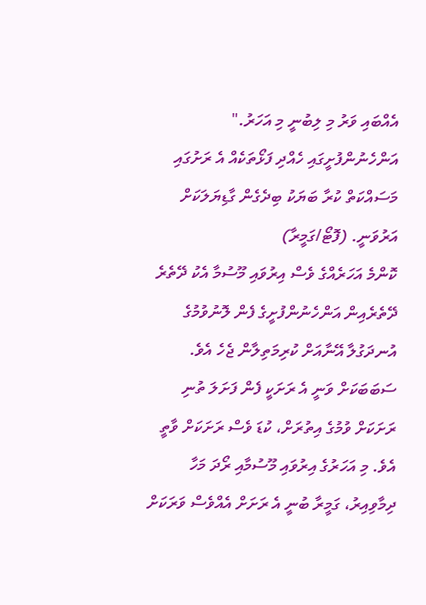އެއްބައި ވަރު މި ލިބުނީ މި އަހަރު."
އަންހެނުންފުށީގައި ހެއްދި ފަޅޯތަކެއް އެ ރަށުގައި މަސައްކަތް ކުރާ ބަޔަކު ބިދެގެން ގާޑިޔަލަކަށް އަރުވަނީ. (ފޮޓޯ/ގަމީރާ)
ކޮންމެ އަހަރެއްގެ ވެސް އިރުވައި މޫސުމާ އެކު ދޭތެރެ ދޭތެރެއިން އަންހެނުންފުށީގެ ފެން ލޮނުވުމުގެ އުނދަގުލާ އޭނާއަށް ކުރިމަތިލާން ޖެހެ އެވެ. ސަބަބަކަށް ވަނީ އެ ރަށަކީ ފެން ފަށަލަ ތުނި ރަށަކަށް ވުމުގެ އިތުރަށް، ކުޑަ ވެސް ރަށަކަށް ވާތީ އެވެ. މި އަހަރުގެ އިރުވައި މޫސުމާއި ރޯދަ މަހާ ދިމާވިއިރު، ގަމީރާ ބުނީ އެ ރަށަށް އެއްވެސް ވަރަކަށް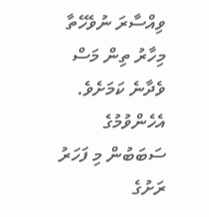ވިއްސާރަ ނުވެހޭތާ މިހާރު ތިން މަސް ވެދާނެ ކަމަށެވެ. އެހެންވުމުގެ ސަބަބުން މި ފަހަރު ރަށުގެ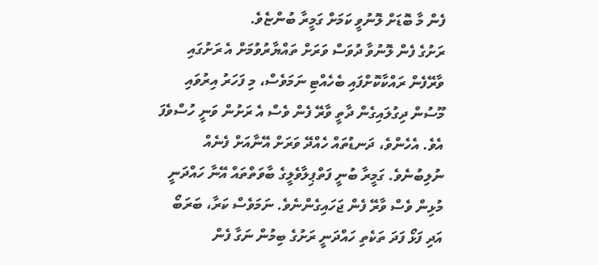ފެން މާ ބޮޑަށް ލޮނުވީ ކަމަށް ގަމީރާ ބުންޏެވެ.
ރަށުގެ ފެން ލޮނުވާ ދުވަސް ވަރަށް ތައްޔާރުވުމަށް އެ ރަށުގައި ވާރޭފެން ރައްކާކޮށްފައި ބެހެއްޓި ނަމަވެސް، މި ފަހަރު އިރުވައި މޫސުން ދިގުލައިގެން ދާތީ ވާރޭ ފެން ވެސް އެ ރަށުން ވަނީ ހުސްވެފަ އެވެ. އެހެންވެ، ދަނޑުތައް ހެއްދޭ ވަރަށް އޭނާއަށް ފެނެއް ނުލިބުނެވެ. ގަމީރާ ބުނީ ފަތްޕިލާވެލީގެ ބާވަތްތައް އޭނާ ހައްދަނީ މުޅިން ވެސް ވާރޭ ފެން ޖަހައިގެންނެވެ. ނަމަވެސް ކަރާ، ބަރަބޯ އަދި ފަޅޯ ފަދަ ތަކެތި ހައްދަނީ ރަށުގެ ބިމުން ނަގާ ފެން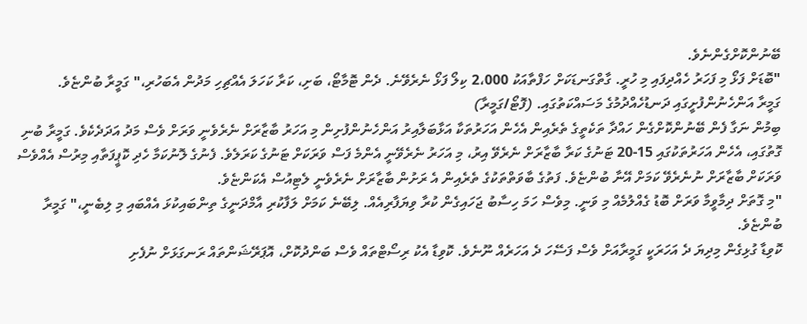ބޭނުންކޮށްގެންނެވެ.
"ބޮޑަށް ފަޅޯ މި ފަހަރު ހެއްދިފައި މި ހުރީ. ގާތްގަނޑަކަށް ހަފްތާއަކު 2،000 ކިލޯ ފަޅޯ ނެރެވޭނެ. ދެން ޓޮމާޓޯ، ބަށި، ކަރާ ކަހަލަ އެއްޗިހި މަދުން އެބަހުރި،" ގަމީރާ ބުންޏެވެ.
ގަމީރާ އަންހެނުންފުށީގައި ދަނޑުހެއްދުމުގެ މަސައްކަތުގައި. (ފޮޓޯ/ގަމީރާ)
ބިމުން ނަގާ ފެން ބޭނުންކޮށްގެން ހައްދާ ތަކެތީގެ ތެރެއިން އެހެން އަހަރުތަކާ އަޅާބަލާއިރު އަންހެނުންފުށިން މި އަހަރު ބާޒާރަށް ނެރެވެނީ ވަރަށް ވެސް މަދު އަދަދެކެވެ. ގަމީރާ ބުނި ގޮތުގައި، އެހެން އަހަރުތަކުގައި 15-20 ޓަނުގެ ކަރާ ބާޒާރަށް ނެރެވޭ އިރު، މި އަހަރު ނެރެވޭނީ އެންމެ ފަސް ވަރަކަށް ޓަނުގެ ކަރަލެވެ. ފެނުގެ ލޮނުކަމާ ހެދި ކޮޕީފަތާއި މިރުސް އެއްވެސް ވަރަކަށް ބާޒާރަށް ނުނެރެވޭ ކަމަށް އޭނާ ބުންޏެވެ. ފަތުގެ ބާވަތްތަކުގެ ތެރެއިން އެ ރަށުން ބާޒާރަށް ނެރެވެނީ ލެޓިއުސް އެކަންޏެވެ.
"މި ގޮތަށް ދިމާވީމާ ވަރަށް ބޮޑު ގެއްލުމެއް މި ވަނީ. މިވެސް ހަމަ ހިސާބު ޖަހައިގެން ކުރާ ވިޔަފާރިއެއް. ލިބޭނެ ކަމަށް ލަފާކުރި އާމްދަނީގެ ތިންބައިކުޅަ އެއްބައި މި ލިބެނީ،" ގަމީރާ ބުންޏެވެ.
ކޮވިޑާ ގުޅިގެން މިދިޔަ ދެ އަހަރަކީ ގަމީރާއަށް ވެސް ފަސޭހަ ދެ އަހަރެއް ނޫނެވެ. ކޮވިޑާ އެކު ރިސޯޓްތައް ވެސް ބަންދުކޮށް، އޮޕަރޭޝަންތައް ރަނގަޅަށް ނުފެށި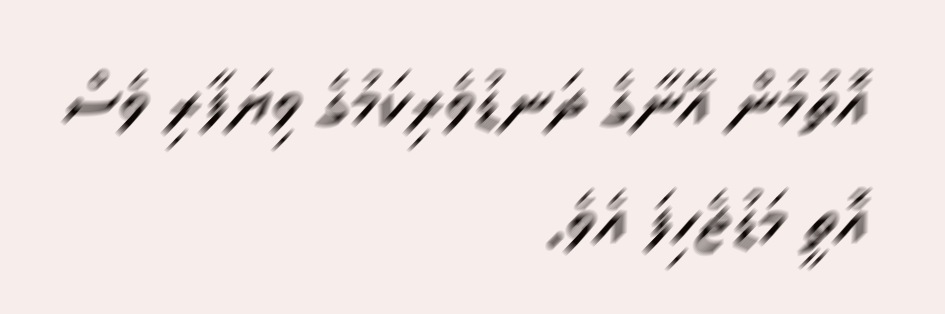އޮތުމުން އޭނާގެ ދަނޑުވެރިކަމުގެ ވިޔަފާރި ވެސް އޮތީ މަޑުޖެހިފަ އެވެ.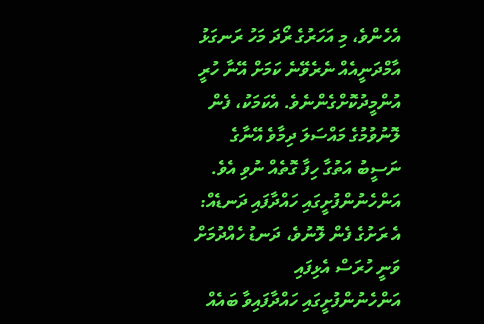އެހެންވެ، މި އަހަރުގެ ރޯދަ މަހު ރަނގަޅު އާމްދަނީއެއް ނެރެވޭނެ ކަމަށް އޭނާ ހުރީ އުންމީދުކޮށްގެންނެވެ. އެކަމަކު، ފެން ލޮނުވުމުގެ މައްސަލަ ދިމާވެ އޭނާގެ ނަސީބު އަތުގާ ހިފާ ގޮތެއް ނުވި އެވެ.
އަންހެނުންފުށީގައި ހައްދާފައި ދަނޑެއް: އެ ރަށުގެ ފެން ލޮނުވެ، ދަނޑު ހެއްދުމަށް ވަނީ ހުރަސް އެޅިފައި
އަންހެނުންފުށީގައި ހައްދާފައިވާ ބައެއް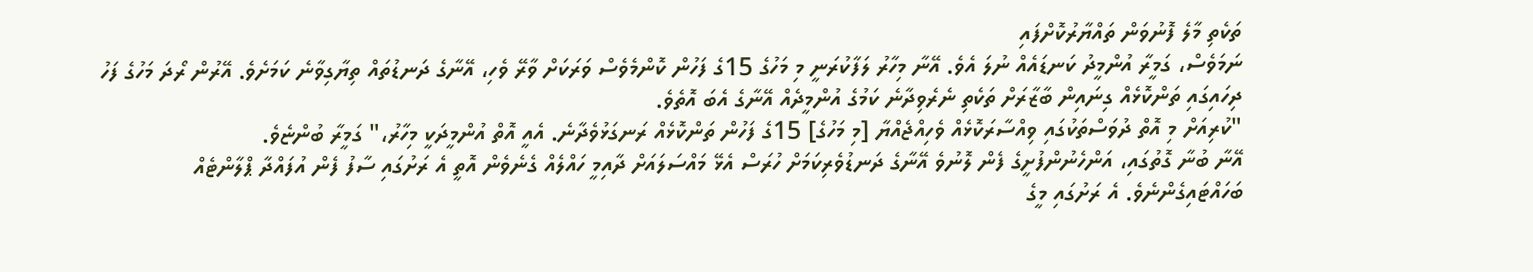ތަކެތި މާލެ ފޮނުވަން ތައްޔާރުކޮށްފައި
ނަމަވެސް، ގަމީރާ އުންމީދު ކަނޑައެއް ނުލަ އެވެ. އޭނާ މިހާރު ލަފާކުރަނީ މި މަހުގެ 15ގެ ފަހުން ކޮންމެވެސް ވަރަކަށް ވާރޭ ވެހި، އޭނާގެ ދަނޑުތައް ތިޔާގިވާނެ ކަމަށެވެ. އޭރުން ރޯދަ މަހުގެ ފަހު ދިހައިގައި ތަންކޮޅެއް ގިނައިން ބާޒާރަށް ތަކެތި ނެރެވިދާނެ ކަމުގެ އުންމީދެއް އޭނާގެ އެބަ އޮތެވެ.
"ކުރިއަށް މި އޮތް ދުވަސްތަކުގައި ވިއްސާރަކޮޅެއް ވެހިއްޖެއްޔާ [މި މަހުގެ] 15ގެ ފަހުން ތަންކޮޅެއް ރަނގަޅުވެދާނެ. އެއީ އޮތް އުންމީދަކީ މިހާރު،" ގަމީރާ ބުންޏެވެ.
އޭނާ ބުނާ ގޮތުގައި، އަންހެނުންފުށީގެ ފެން ލޮނުވެ އޭނާގެ ދަނޑުވެރިކަމަށް ހުރަސް އެޅޭ މައްސަލައަށް ދާއިމީ ހައްލެއް ގެނެވެން އޮތީ އެ ރަށުގައި ސާފު ފެން އުފައްދާ ޕްލާންޓެއް ބަހައްޓައިގެންނެވެ. އެ ރަށުގައި މީގެ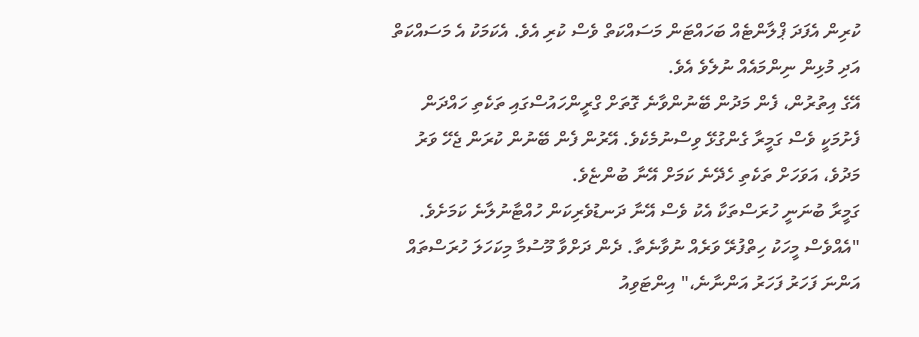ކުރިން އެފަދަ ޕްލާންޓެއް ބަހައްޓަން މަސައްކަތް ވެސް ކުރި އެވެ. އެކަމަކު އެ މަސައްކަތް އަދި މުޅިން ނިންމައެއް ނުލެވެ އެވެ.
އޭގެ އިތުރުން، ފެން މަދުން ބޭނުންވާނެ ގޮތަށް ގްރީންހައުސްގައި ތަކެތި ހައްދަން ފެށުމަކީ ވެސް ގަމީރާ ގެންގުޅޭ ވިސްނުމެކެވެ. އޭރުން ފެން ބޭނުން ކުރަން ޖެހޭ ވަރު މަދުވެ، އަވަހަށް ތަކެތި ހެދޭނެ ކަމަށް އޭނާ ބުންޏެވެ.
ގަމީރާ ބުނަނީ ހުރަސްތަކާ އެކު ވެސް އޭނާ ދަނޑުވެރިކަން ހުއްޓާނުލާނެ ކަމަށެވެ.
"އެއްވެސް މީހަކު ހިތްފުރޭ ވަރެއް ނުވާނެތާ. ދެން ދަށްވާ މޫސުމާ މިކަހަލަ ހުރަސްތައް އަންނަ ފަހަރު ފަހަރު އަންނާނެ،" އިންޓަވިއު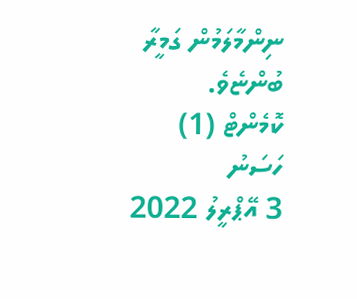ނިންމާލަމުން ގަމީރާ ބުންޏެވެ.
ކޮމެންޓް (1)
ހަސަނު
3 އޭޕްރީލު 2022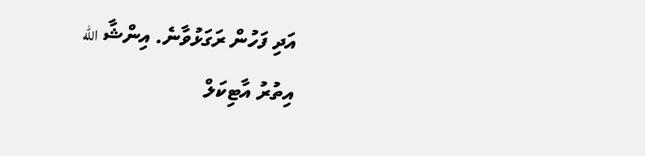އަދި ފަހުން ރަގަޅުވާނެ. އިންޝާ الله
އިތުރު އާޓިކަލް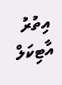އިތުރު އާޓިކަލް